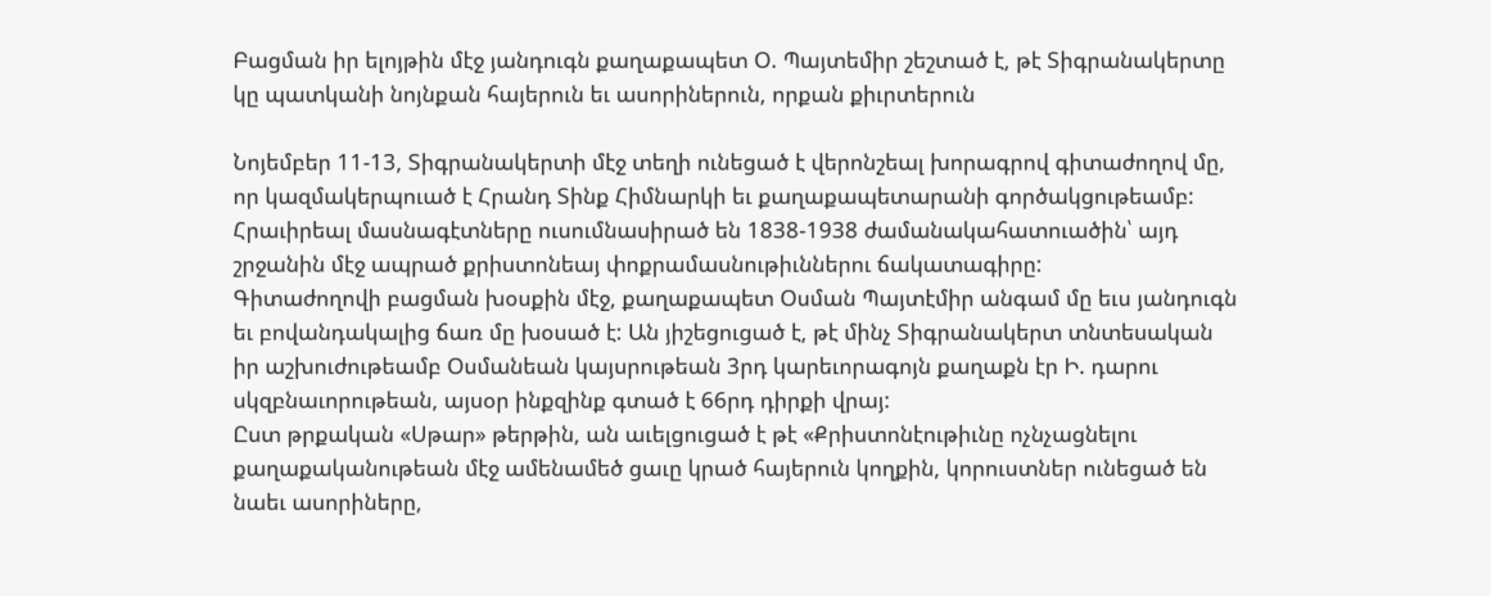Բացման իր ելոյթին մէջ յանդուգն քաղաքապետ Օ. Պայտեմիր շեշտած է, թէ Տիգրանակերտը կը պատկանի նոյնքան հայերուն եւ ասորիներուն, որքան քիւրտերուն

Նոյեմբեր 11-13, Տիգրանակերտի մէջ տեղի ունեցած է վերոնշեալ խորագրով գիտաժողով մը, որ կազմակերպուած է Հրանդ Տինք Հիմնարկի եւ քաղաքապետարանի գործակցութեամբ:
Հրաւիրեալ մասնագէտները ուսումնասիրած են 1838-1938 ժամանակահատուածին՝ այդ շրջանին մէջ ապրած քրիստոնեայ փոքրամասնութիւններու ճակատագիրը:
Գիտաժողովի բացման խօսքին մէջ, քաղաքապետ Օսման Պայտէմիր անգամ մը եւս յանդուգն եւ բովանդակալից ճառ մը խօսած է: Ան յիշեցուցած է, թէ մինչ Տիգրանակերտ տնտեսական իր աշխուժութեամբ Օսմանեան կայսրութեան 3րդ կարեւորագոյն քաղաքն էր Ի. դարու սկզբնաւորութեան, այսօր ինքզինք գտած է 66րդ դիրքի վրայ:
Ըստ թրքական «Սթար» թերթին, ան աւելցուցած է թէ «Քրիստոնէութիւնը ոչնչացնելու քաղաքականութեան մէջ ամենամեծ ցաւը կրած հայերուն կողքին, կորուստներ ունեցած են նաեւ ասորիները,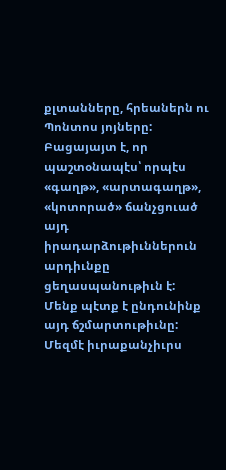քլտանները, հրեաներն ու Պոնտոս յոյները: Բացայայտ է, որ պաշտօնապէս՝ որպէս «գաղթ», «արտագաղթ», «կոտորած» ճանչցուած այդ իրադարձութիւններուն արդիւնքը ցեղասպանութիւն է: Մենք պէտք է ընդունինք այդ ճշմարտութիւնը: Մեզմէ իւրաքանչիւրս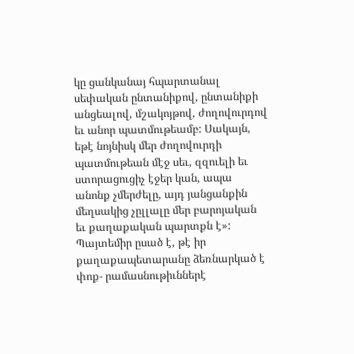կը ցանկանայ հպարտանալ սեփական ընտանիքով, ընտանիքի անցեալով, մշակոյթով, ժողովուրդով եւ անոր պատմութեամբ: Սակայն, եթէ նոյնիսկ մեր ժողովուրդի պատմութեան մէջ սեւ, զզուելի եւ ստորացուցիչ էջեր կան, ապա անոնք չմերժելը, այդ յանցանքին մեղսակից չըլլալը մեր բարոյական եւ քաղաքական պարտքն է»:
Պայտեմիր ըսած է, թէ իր քաղաքապետարանը ձեռնարկած է փոք- րամասնութիւններէ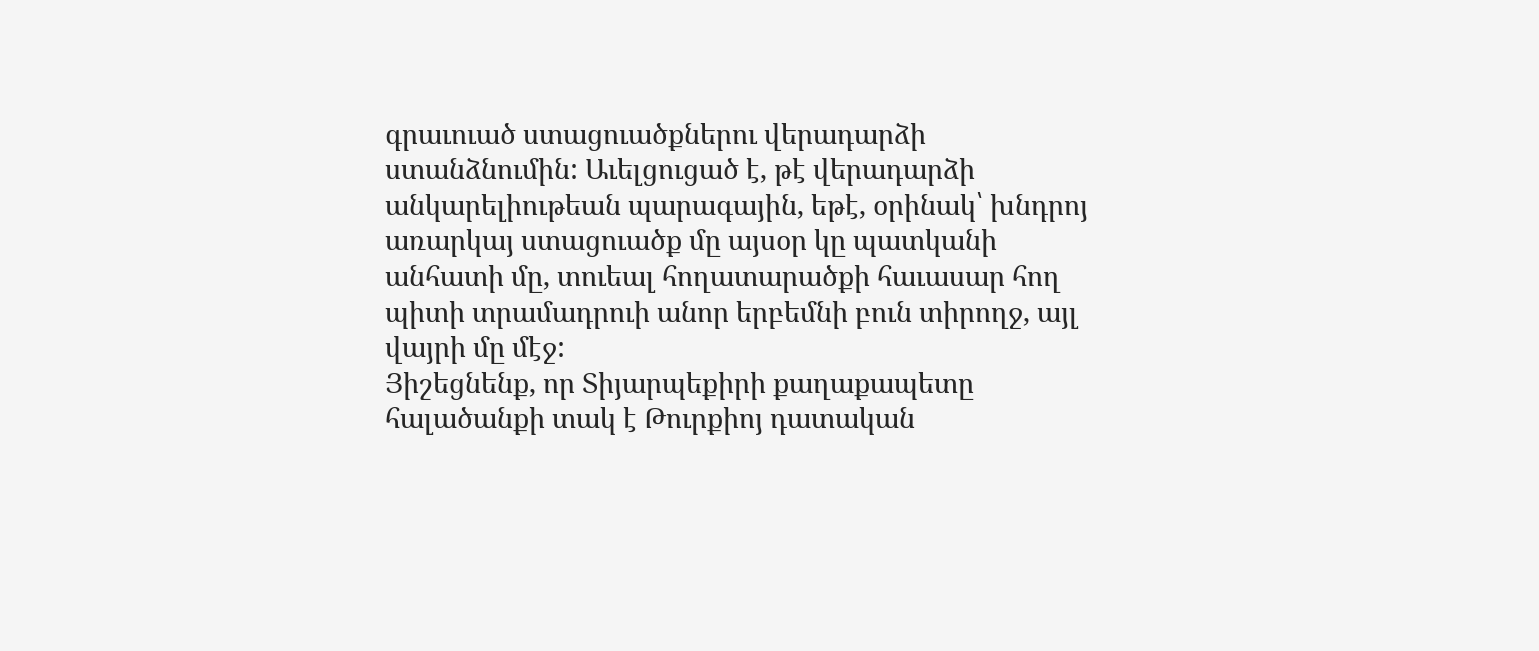գրաւուած ստացուածքներու վերադարձի ստանձնումին: Աւելցուցած է, թէ վերադարձի անկարելիութեան պարագային, եթէ, օրինակ՝ խնդրոյ առարկայ ստացուածք մը այսօր կը պատկանի անհատի մը, տուեալ հողատարածքի հաւասար հող պիտի տրամադրուի անոր երբեմնի բուն տիրողջ, այլ վայրի մը մէջ:
Յիշեցնենք, որ Տիյարպեքիրի քաղաքապետը հալածանքի տակ է Թուրքիոյ դատական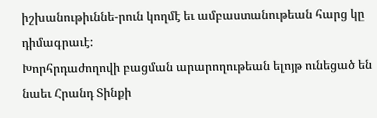իշխանութիւննե-րուն կողմէ եւ ամբաստանութեան հարց կը դիմագրաւէ:
Խորհրդաժողովի բացման արարողութեան ելոյթ ունեցած են նաեւ Հրանդ Տինքի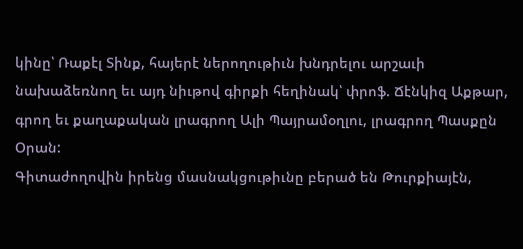կինը՝ Ռաքէլ Տինք, հայերէ ներողութիւն խնդրելու արշաւի նախաձեռնող եւ այդ նիւթով գիրքի հեղինակ՝ փրոֆ. Ճէնկիզ Աքթար, գրող եւ քաղաքական լրագրող Ալի Պայրամօղլու, լրագրող Պասքըն Օրան:
Գիտաժողովին իրենց մասնակցութիւնը բերած են Թուրքիայէն,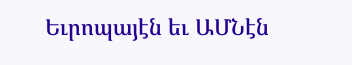Եւրոպայէն եւ ԱՄՆէն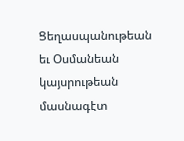Ցեղասպանութեան եւ Օսմանեան կայսրութեան մասնագէտ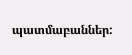պատմաբաններ: